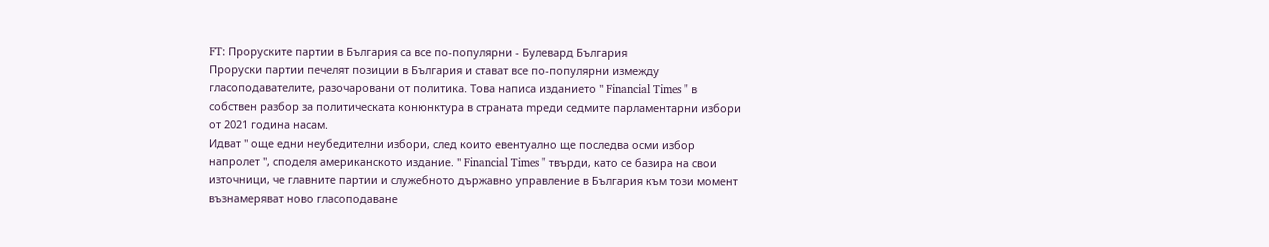FT: Проруските партии в България са все по-популярни - Булевард България
Проруски партии печелят позиции в България и стават все по-популярни измежду гласоподавателите, разочаровани от политика. Това написа изданието " Financial Times " в собствен разбор за политическата конюнктура в страната mреди седмите парламентарни избори от 2021 година насам.
Идват " още едни неубедителни избори, след които евентуално ще последва осми избор напролет ", споделя американското издание. " Financial Times " твърди, като се базира на свои източници, че главните партии и служебното държавно управление в България към този момент възнамеряват ново гласоподаване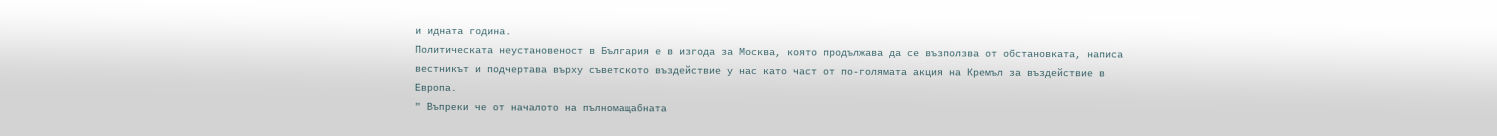и идната година.
Политическата неустановеност в България е в изгода за Москва, която продължава да се възползва от обстановката, написа вестникът и подчертава върху съветското въздействие у нас като част от по-голямата акция на Кремъл за въздействие в Европа.
" Въпреки че от началото на пълномащабната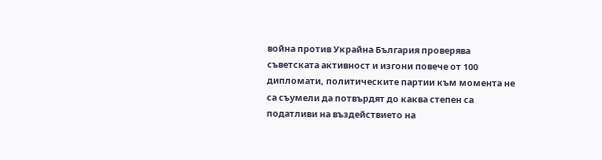война против Украйна България проверява съветската активност и изгони повече от 100 дипломати, политическите партии към момента не са съумели да потвърдят до каква степен са податливи на въздействието на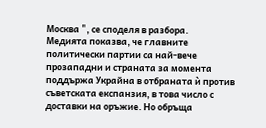Москва ", се споделя в разбора.
Медията показва, че главните политически партии са най-вече прозападни и страната за момента поддържа Украйна в отбраната ѝ против съветската експанзия, в това число с доставки на оръжие. Но обръща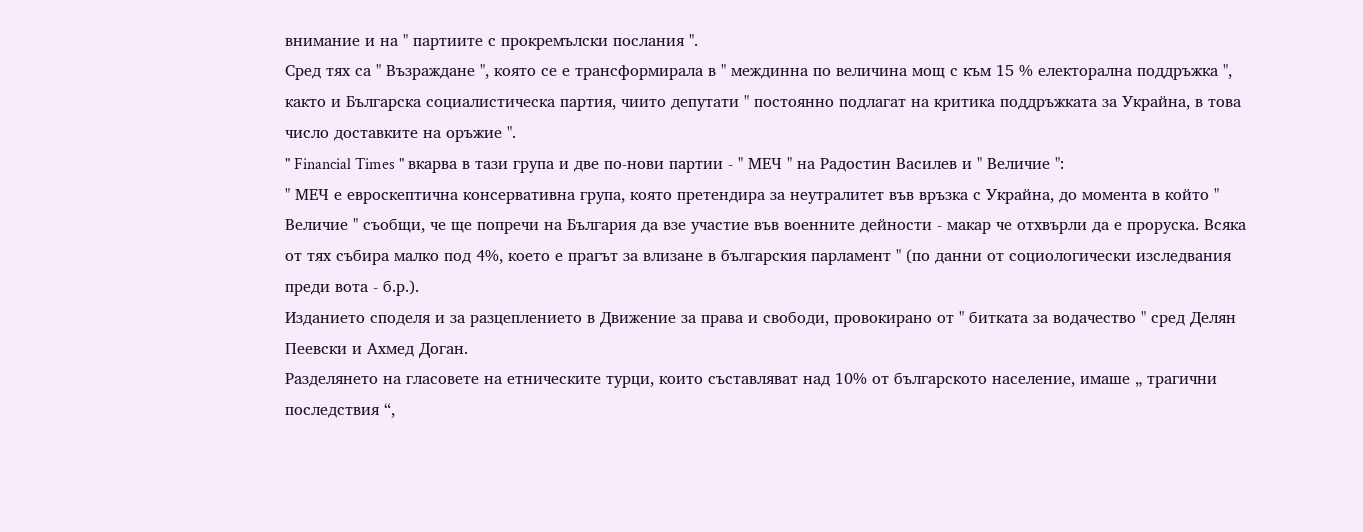внимание и на " партиите с прокремълски послания ".
Сред тях са " Възраждане ", която се е трансформирала в " междинна по величина мощ с към 15 % електорална поддръжка ", както и Българска социалистическа партия, чиито депутати " постоянно подлагат на критика поддръжката за Украйна, в това число доставките на оръжие ".
" Financial Times " вкарва в тази група и две по-нови партии - " МЕЧ " на Радостин Василев и " Величие ":
" МЕЧ е евроскептична консервативна група, която претендира за неутралитет във връзка с Украйна, до момента в който " Величие " съобщи, че ще попречи на България да взе участие във военните дейности - макар че отхвърли да е проруска. Всяка от тях събира малко под 4%, което е прагът за влизане в българския парламент " (по данни от социологически изследвания преди вота - б.р.).
Изданието споделя и за разцеплението в Движение за права и свободи, провокирано от " битката за водачество " сред Делян Пеевски и Ахмед Доган.
Разделянето на гласовете на етническите турци, които съставляват над 10% от българското население, имаше „ трагични последствия “,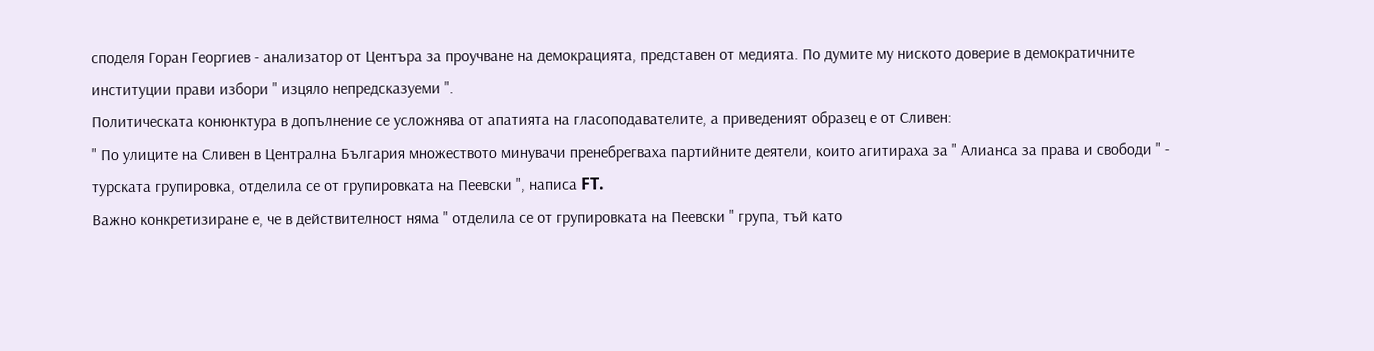споделя Горан Георгиев - анализатор от Центъра за проучване на демокрацията, представен от медията. По думите му ниското доверие в демократичните институции прави избори " изцяло непредсказуеми ".
Политическата конюнктура в допълнение се усложнява от апатията на гласоподавателите, а приведеният образец е от Сливен:
" По улиците на Сливен в Централна България множеството минувачи пренебрегваха партийните деятели, които агитираха за " Алианса за права и свободи " - турската групировка, отделила се от групировката на Пеевски ", написа FT.
Важно конкретизиране е, че в действителност няма " отделила се от групировката на Пеевски " група, тъй като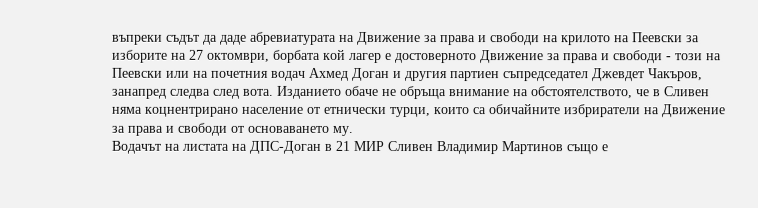въпреки съдът да даде абревиатурата на Движение за права и свободи на крилото на Пеевски за изборите на 27 октомври, борбата кой лагер е достоверното Движение за права и свободи - този на Пеевски или на почетния водач Ахмед Доган и другия партиен съпредседател Джевдет Чакъров, занапред следва след вота. Изданието обаче не обръща внимание на обстоятелството, че в Сливен няма коцнентрирано население от етнически турци, които са обичайните избриратели на Движение за права и свободи от основаването му.
Водачът на листата на ДПС-Доган в 21 МИР Сливен Владимир Мартинов също е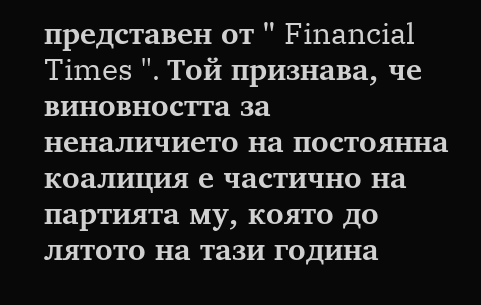представен от " Financial Times ". Той признава, че виновността за неналичието на постоянна коалиция е частично на партията му, която до лятото на тази година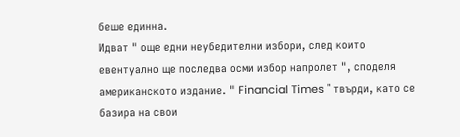беше единна.
Идват " още едни неубедителни избори, след които евентуално ще последва осми избор напролет ", споделя американското издание. " Financial Times " твърди, като се базира на свои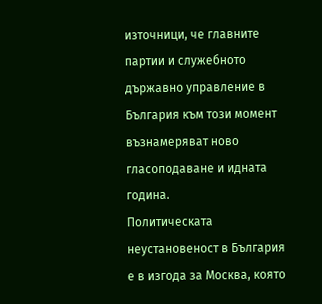източници, че главните партии и служебното държавно управление в България към този момент възнамеряват ново гласоподаване и идната година.
Политическата неустановеност в България е в изгода за Москва, която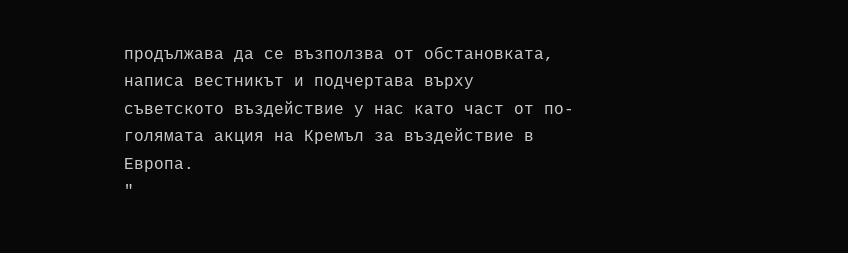продължава да се възползва от обстановката, написа вестникът и подчертава върху съветското въздействие у нас като част от по-голямата акция на Кремъл за въздействие в Европа.
"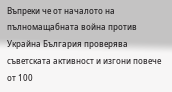Въпреки че от началото на пълномащабната война против Украйна България проверява съветската активност и изгони повече от 100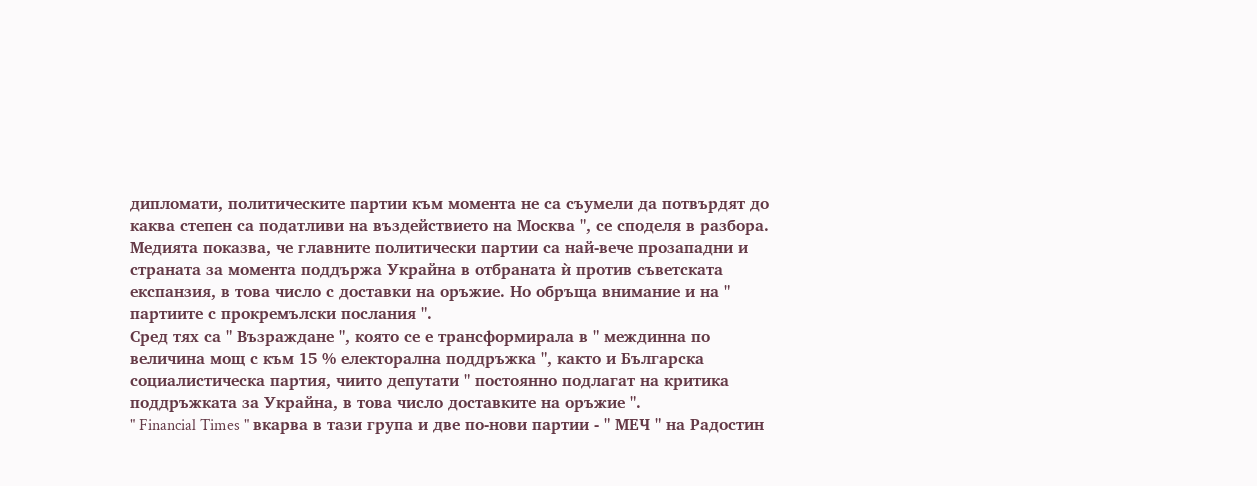дипломати, политическите партии към момента не са съумели да потвърдят до каква степен са податливи на въздействието на Москва ", се споделя в разбора.
Медията показва, че главните политически партии са най-вече прозападни и страната за момента поддържа Украйна в отбраната ѝ против съветската експанзия, в това число с доставки на оръжие. Но обръща внимание и на " партиите с прокремълски послания ".
Сред тях са " Възраждане ", която се е трансформирала в " междинна по величина мощ с към 15 % електорална поддръжка ", както и Българска социалистическа партия, чиито депутати " постоянно подлагат на критика поддръжката за Украйна, в това число доставките на оръжие ".
" Financial Times " вкарва в тази група и две по-нови партии - " МЕЧ " на Радостин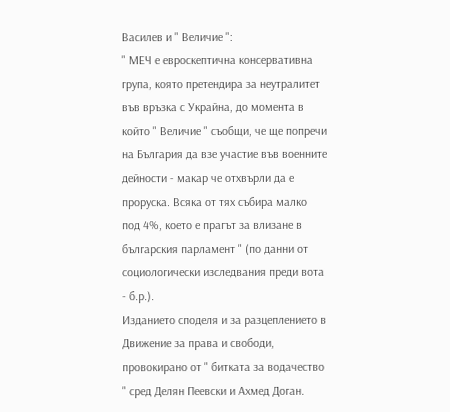Василев и " Величие ":
" МЕЧ е евроскептична консервативна група, която претендира за неутралитет във връзка с Украйна, до момента в който " Величие " съобщи, че ще попречи на България да взе участие във военните дейности - макар че отхвърли да е проруска. Всяка от тях събира малко под 4%, което е прагът за влизане в българския парламент " (по данни от социологически изследвания преди вота - б.р.).
Изданието споделя и за разцеплението в Движение за права и свободи, провокирано от " битката за водачество " сред Делян Пеевски и Ахмед Доган.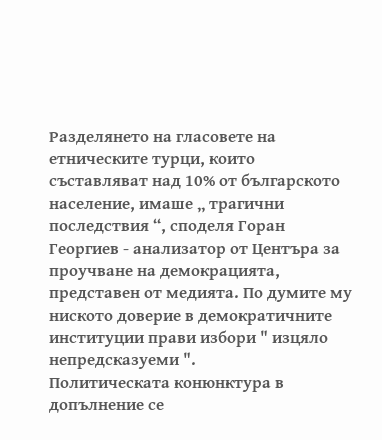Разделянето на гласовете на етническите турци, които съставляват над 10% от българското население, имаше „ трагични последствия “, споделя Горан Георгиев - анализатор от Центъра за проучване на демокрацията, представен от медията. По думите му ниското доверие в демократичните институции прави избори " изцяло непредсказуеми ".
Политическата конюнктура в допълнение се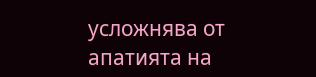усложнява от апатията на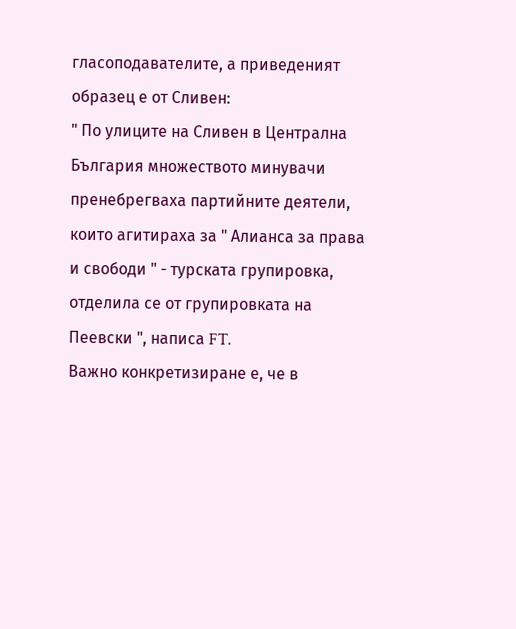гласоподавателите, а приведеният образец е от Сливен:
" По улиците на Сливен в Централна България множеството минувачи пренебрегваха партийните деятели, които агитираха за " Алианса за права и свободи " - турската групировка, отделила се от групировката на Пеевски ", написа FT.
Важно конкретизиране е, че в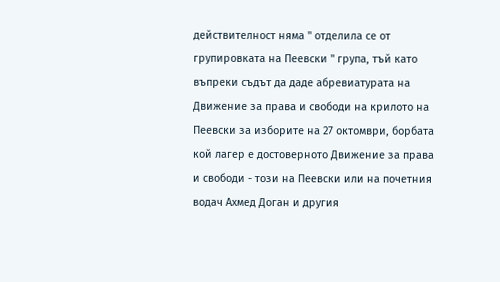действителност няма " отделила се от групировката на Пеевски " група, тъй като въпреки съдът да даде абревиатурата на Движение за права и свободи на крилото на Пеевски за изборите на 27 октомври, борбата кой лагер е достоверното Движение за права и свободи - този на Пеевски или на почетния водач Ахмед Доган и другия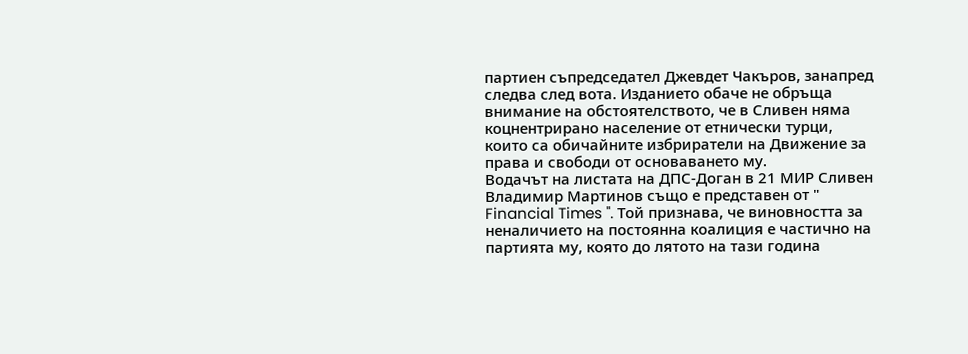партиен съпредседател Джевдет Чакъров, занапред следва след вота. Изданието обаче не обръща внимание на обстоятелството, че в Сливен няма коцнентрирано население от етнически турци, които са обичайните избриратели на Движение за права и свободи от основаването му.
Водачът на листата на ДПС-Доган в 21 МИР Сливен Владимир Мартинов също е представен от " Financial Times ". Той признава, че виновността за неналичието на постоянна коалиция е частично на партията му, която до лятото на тази година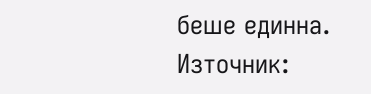беше единна.
Източник: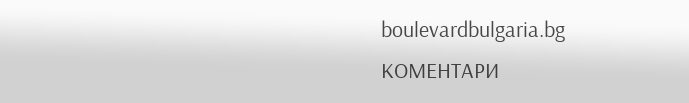boulevardbulgaria.bg
КОМЕНТАРИ